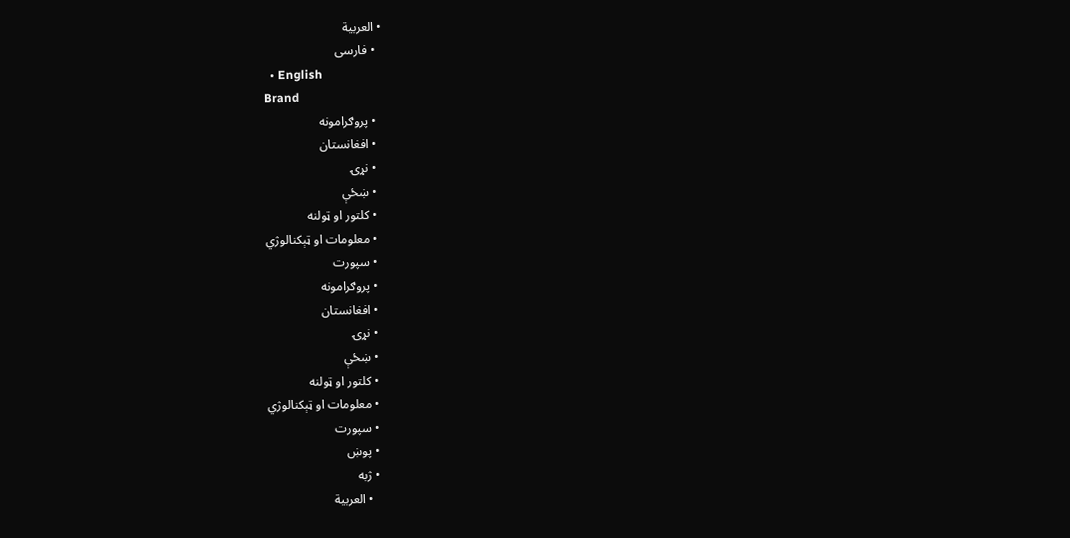• العربية
  • فارسی
  • English
Brand
  • پروګرامونه
  • افغانستان
  • نړۍ
  • ښځې
  • کلتور او ټولنه
  • معلومات او ټېکنالوژي
  • سپورت
  • پروګرامونه
  • افغانستان
  • نړۍ
  • ښځې
  • کلتور او ټولنه
  • معلومات او ټېکنالوژي
  • سپورت
  • پوښ
  • ژبه
    • العربية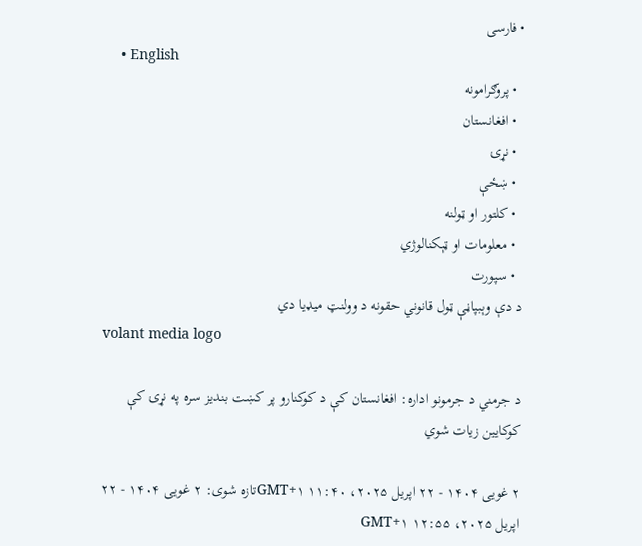• فارسی
    • English
  • پروګرامونه
  • افغانستان
  • نړۍ
  • ښځې
  • کلتور او ټولنه
  • معلومات او ټېکنالوژي
  • سپورت
د دې وېبپاڼې ټول قانوني حقونه د وولنټ میډیا دي
volant media logo

د جرمني د جرمونو اداره: افغانستان کې د کوکنارو پر کښت بندیز سره په نړۍ کې کوکایین زیات شوي

۲ غویی ۱۴۰۴ - ۲۲ اپریل ۲۰۲۵، ۱۱:۴۰ GMT+۱تازه شوی: ۲ غویی ۱۴۰۴ - ۲۲ اپریل ۲۰۲۵، ۱۲:۵۵ GMT+۱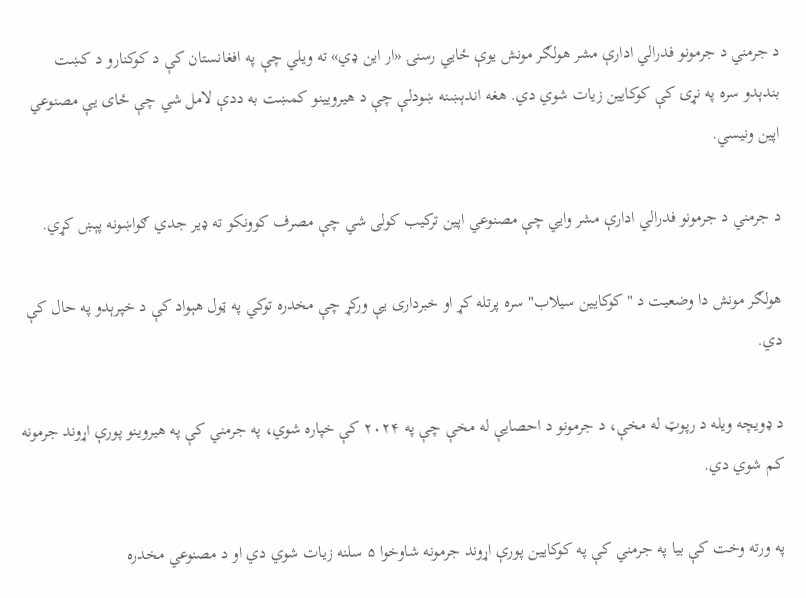د جرمني د جرمونو فدرالي ادارې مشر هولګر مونش یوې ځايي رسنۍ «ار این ډي» ته ویلي چې په افغانستان کې د کوکنارو د کښت بندېدو سره په نړۍ کې کوکایین زیات شوي دي. هغه اندېښنه ښودلې چې د هیرویینو کمښت به ددې لامل شي چې ځای یې مصنوعي اپین ونیسي.

د جرمني د جرمونو فدرالي ادارې مشر وايي چې مصنوعي اپین ترکیب کولی شي چې مصرف کوونکو ته ډیر جدي ګواښونه پېښ کړي.

هولګر مونش دا وضعیت د "کوکایین سیلاب" سره پرتله کړ او خبرداری یې ورکړ چې مخدره توکي په ټول هېواد کې د خپرېدو په حال کې دي.

د ډویچه ویله د رپوټ له مخې، د جرمونو د احصایې له مخې چې په ۲۰۲۴ کې خپاره شوي، په جرمني کې په هیروینو پورې اړوند جرمونه کم شوي دي.

په ورته وخت کې بیا په جرمني کې په کوکایین پورې اړوند جرمونه شاوخوا ۵ سلنه زیات شوي دي او د مصنوعي مخدره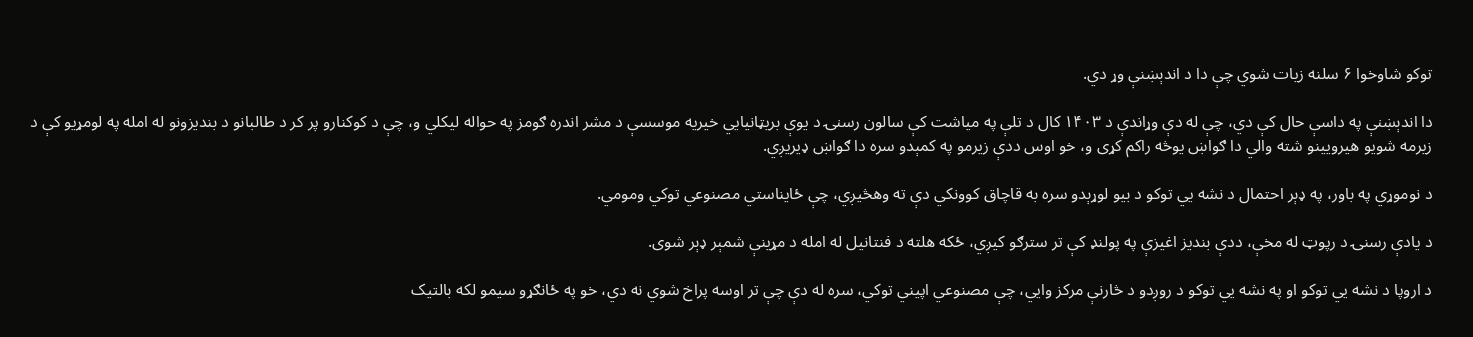توکو شاوخوا ۶ سلنه زیات شوي چې دا د اندېښنې وړ دي.

دا اندېښنې په داسې حال کې دي، چې له دې وړاندې د ۱۴۰۳ کال د تلې په میاشت کې سالون رسنۍ د یوې بریټانيايي خیریه موسسې د مشر اندره ګومز په حواله لیکلي و، چې د کوکنارو پر کر د طالبانو د بندیزونو له امله په لومړیو کې د زیرمه شویو هیرویینو شته والي دا ګواښ یوڅه راکم کړی و، خو اوس ددې زیرمو په کمېدو سره دا ګواښ ډیریږي.

د نوموړي په باور، په ډېر احتمال د نشه يي توکو د بیو لوړېدو سره به قاچاق کوونکي دې ته وهڅیږي، چې ځایناستي مصنوعي توکي ومومي.

د یادې رسنۍ د رپوټ له مخې، ددې بندیز اغیزې په پولنډ کې تر سترګو کیږي، ځکه هلته د فنتانیل له امله د مړینې شمېر ډېر شوی.

د اروپا د نشه يي توکو او په نشه يي توکو د روږدو د څارنې مرکز وايي، چې مصنوعي اپیني توکي، سره له دې چې تر اوسه پراخ شوي نه دي، خو په ځانګړو سیمو لکه بالتیک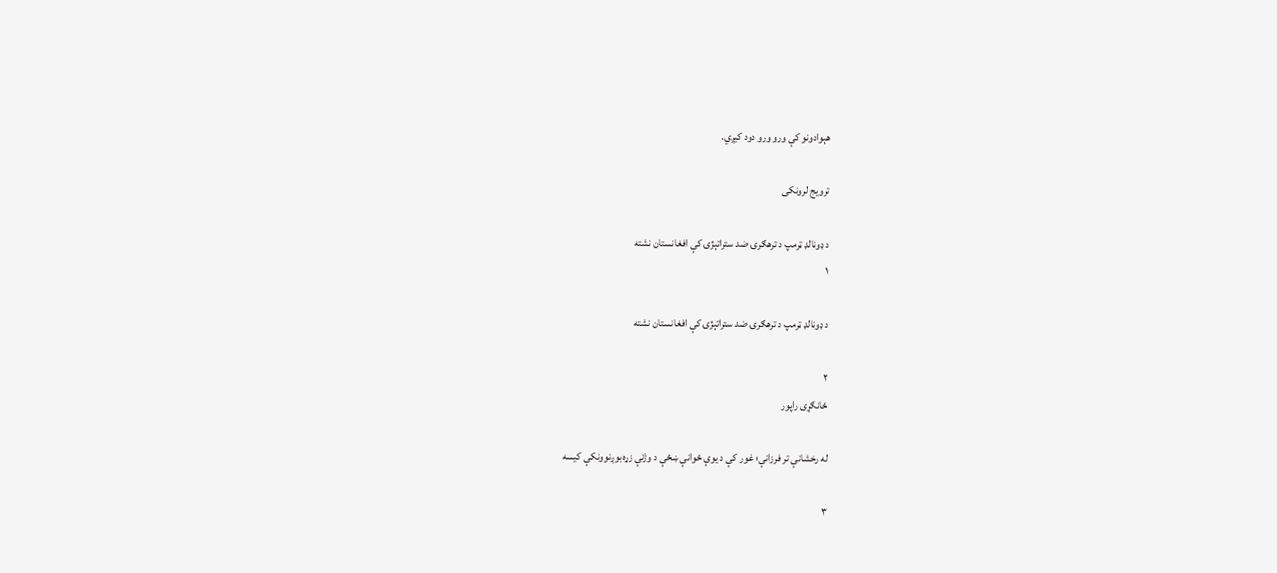هېوادونو کې ورو ورو دود کیږي.

ترویج لرونکی

د ډونالډ ټرمپ د ترهګرۍ ضد ستراتېژۍ کې افغانستان نشته
۱

د ډونالډ ټرمپ د ترهګرۍ ضد ستراتېژۍ کې افغانستان نشته

۲
ځانګړی راپور

له رخشانې تر فرزانې؛ غور کې د یوې ځوانې ښځې د وژنې زړه‌بوږنوونکې کیسه

۳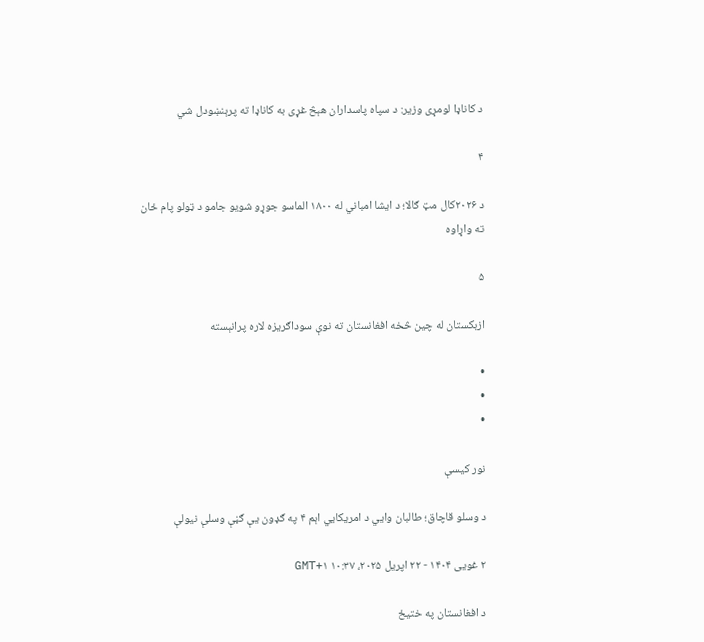د کاناډا لومړی وزیر: د سپاه پاسداران هېڅ غړی به کاناډا ته پرېنښودل شي

۴

د ۲۰۲۶کال مټ ګالا؛ د ایشا امباني له ۱۸۰۰ الماسو جوړو شويو جامو د ټولو پام ځان ته واړاوه

۵

ازبکستان له چین څخه افغانستان ته نوې سوداګریزه لاره پرانېسته

•
•
•

نور کیسې

د وسلو قاچاق؛ طالبان وايي د امریکايي اېم ۴ په ګډون یې ګڼې وسلې نیولې

۲ غویی ۱۴۰۴ - ۲۲ اپریل ۲۰۲۵، ۱۰:۳۷ GMT+۱

د افغانستان په ختیځ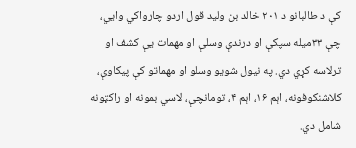کې د طالبانو د ۲۰۱ خالد بن ولید قول اردو چارواکي وايي، چې ۳۳ميله سپکې او درندې وسلې او مهمات یې کشف او ترلاسه کړي دي. په نیول شویو وسلو او مهماتو کې پيکاوې، کلاشنکوفونه، اېم ۱۶، اېم ۴، تومانچې، لاسي بمونه او راکټونه شامل دي.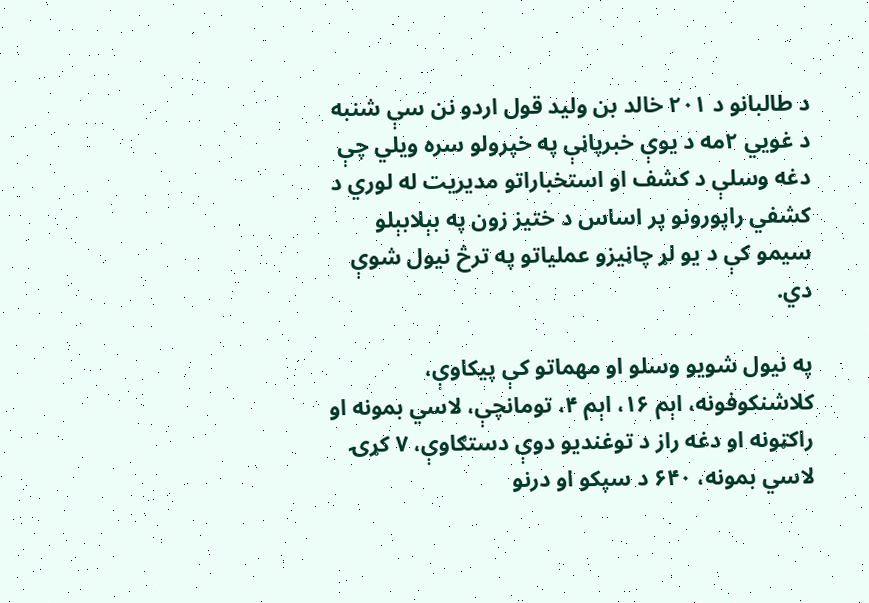د طالبانو د ۲۰۱ خالد بن ولید قول اردو نن سې شنبه د غويي ۲مه د یوې خبرپاڼې په خپرولو سره ویلي چې دغه وسلې د کشف او استخباراتو مديريت له لوري د کشفي راپورونو پر اساس د ختيز زون په بېلابېلو سيمو کې د یو لړ چاڼيزو عملياتو په ترڅ نیول شوې دي.

په نیول شویو وسلو او مهماتو کې پيکاوې، کلاشنکوفونه، اېم ۱۶، اېم ۴، تومانچې، لاسي بمونه او راکټونه او دغه راز د توغندیو دوې دستګاوې، ۷ کړۍ لاسي بمونه، ۶۴۰ د سپکو او درنو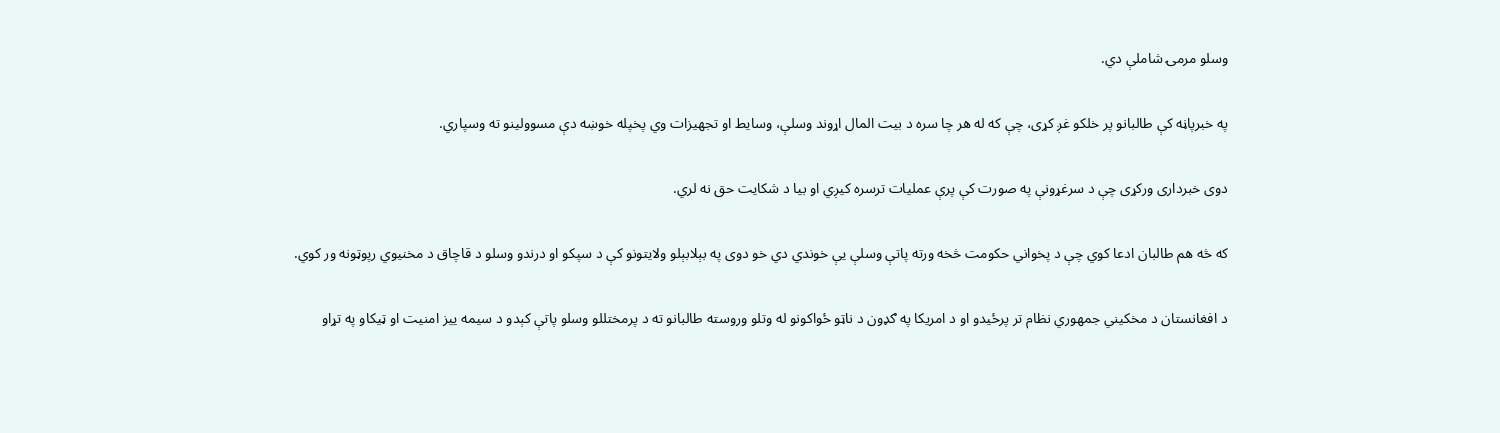وسلو مرمۍ شاملې دي.

په خبرپاڼه کې طالبانو پر خلکو غږ کړی، چې که له هر چا سره د بيت المال اړوند وسلې، وسايط او تجهيزات وي پخپله خوښه دې مسوولينو ته وسپاري.

دوی خبرداری ورکړی چې د سرغړونې په صورت کې پرې عمليات ترسره کیږي او بیا د شکايت حق نه لري.

که څه هم طالبان ادعا کوي چې د پخواني حکومت څخه ورته پاتې وسلې یې خوندي دي خو دوی په بېلابېلو ولایتونو کې د سپکو او درندو وسلو د قاچاق د مخنیوي رپوټونه ور کوي.

د افغانستان د مخکیني جمهوري نظام تر پرځیدو او د امریکا په ګډون د ناټو ځواکونو له وتلو وروسته طالبانو ته د پرمختللو وسلو پاتې کېدو د سیمه ییز امنیت او ټیکاو په تړاو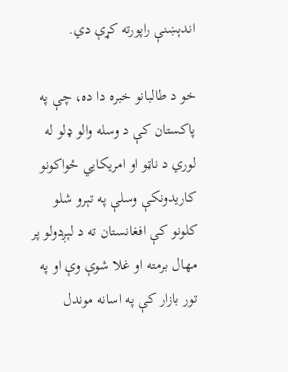اندېښنې راپورته کړې دي.

خو د طالبانو خبره دا ده، چې په پاکستان کې د وسله والو ډلو له لوري د ناټو او امریکایي ځواکونو کاریدونکې وسلې په تېرو شلو کلونو کې افغانستان ته د لېږدولو پر مهال برمته او غلا شوې وې او په تور بازار کې په اسانه موندل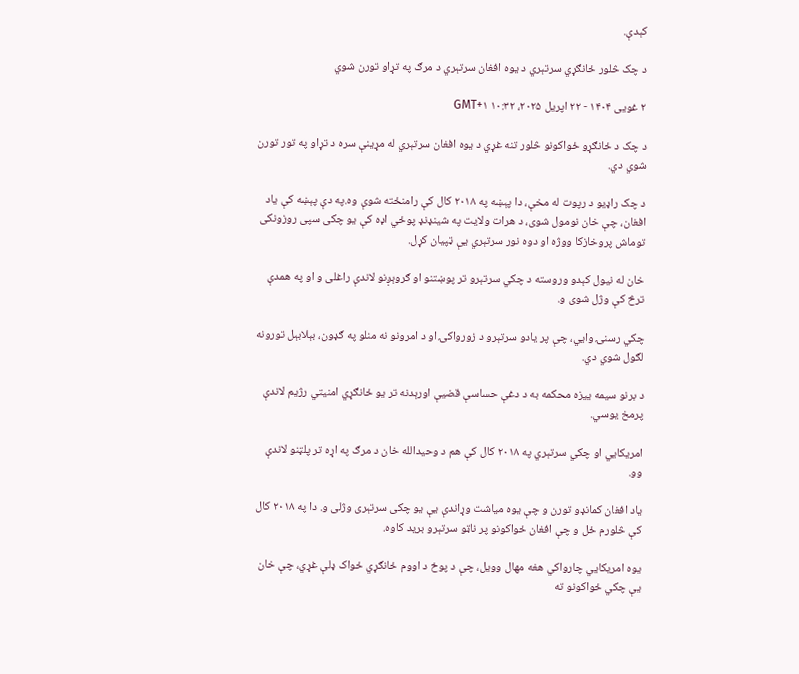کېدې.

د چک څلور ځانګړي سرتېري د یوه افغان سرتېري د مرګ په تړاو تورن شوي

۲ غویی ۱۴۰۴ - ۲۲ اپریل ۲۰۲۵، ۱۰:۳۲ GMT+۱

د چک د ځانګړو ځواکونو څلور تنه غړي د یوه افغان سرتېري له مړینې سره د تړاو په تور تورن شوي دي.

د چک راډیو د رپوت له مخې، دا پېښه په ۲۰۱۸ کال کې رامنځته شوې وه.په دې پېښه کې یاد افغان، چې خان نومول شوی، د هرات ولایت په شینډنډ پوځي اډه کې یو چکی سپی روزونکی توماش پروخازکا ووژه او دوه نور سرتېري یې ټپیان کړل.

خان له نیول کېدو وروسته د چکي سرتېرو تر پوښتنو او ګروېږنو لاندې راغلی و او په همدې ترڅ کې وژل شوی و.

چکي رسنۍ وايي، چې پر یادو سرتېرو د زورواکۍ او د امرونو نه منلو په ګډون، بېلابېل تورونه لګول شوي دي.

د برنو سیمه‌ ییزه محکمه به د دغې حساسې قضیې اورېدنه تر یو ځانګړي امنیتي رژیم لاندې پرمخ یوسي.

امریکايي او چکي سرتېري په ۲۰۱۸ کال کې هم د وحیدالله خان د مرګ په اړه تر پلټنو لاندې وو.

یاد افغان کمانډو تورن و چې یوه میاشت وړاندې یې یو چکی سرتېری وژلی و. دا په ۲۰۱۸ کال کې څلورم ځل و چې افغان ځواکونو پر ناټو سرتېرو برید کاوه.

یوه امریکايي چارواکي هغه مهال وویل، چې د پوځ د اووم ځانګړي ځواک ډلې غړي، چې خان یې چکي ځواکونو ته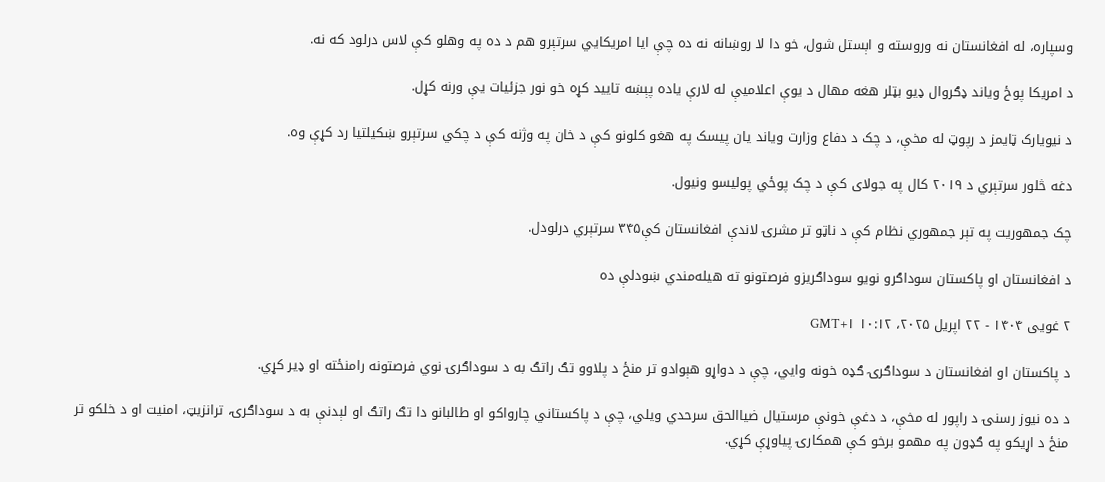وسپاره، له افغانستان نه وروسته و اېستل شول، خو دا لا روښانه نه ده چې ایا امریکایي سرتېرو هم د ده په وهلو کې لاس درلود که نه.

د امریکا پوځ ویاند ډګروال ډیو بټلر هغه مهال د یوې اعلامیې له لارې یاده پېښه تایید کړه خو نور جزئیات یې ورنه کړل.

د نیویارک ټایمز د رپوټ له مخې، د چک د دفاع وزارت ویاند یان پیسک په هغو کلونو کې د خان په وژنه کې د چکي سرتېرو ښکیلتیا رد کړې وه.

دغه څلور سرتېري د ۲۰۱۹ کال په جولای کې د چک پوځي پولیسو ونیول.

چک جمهوریت په تېر جمهوري نظام کې د ناټو تر مشرۍ لاندې افغانستان کې۳۴۵ سرتېري درلودل.

د افغانستان او پاکستان سوداګرو نویو سوداګریزو فرصتونو ته هیله‌مندي ښودلې ده

۲ غویی ۱۴۰۴ - ۲۲ اپریل ۲۰۲۵، ۱۰:۱۲ GMT+۱

د پاکستان او افغانستان د سوداګرۍ ګډه خونه وایي، چې د دواړو هېوادو تر منځ د پلاوو تګ راتګ به د سوداګرۍ نوي فرصتونه رامنځته او ډیر کړي.

د ده نیوز رسنۍ د راپور له مخې، د دغې خونې مرستيال ضياالحق سرحدي ويلي، چې د پاکستاني چارواکو او طالبانو دا تګ راتګ او لېدنې به د سوداګرۍ، ترانزيټ، امنيت او د خلکو تر منځ د اړيکو په ګډون په مهمو برخو کې همکارۍ پياوړې کړي.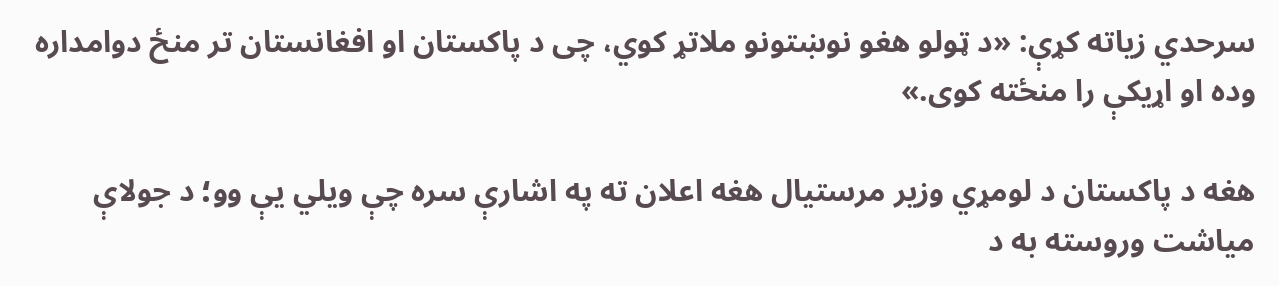سرحدي زیاته کړې: «د ټولو هغو نوښتونو ملاتړ کوي، چی د پاکستان او افغانستان تر منځ دوامداره وده او اړیکې را منځته کوی.»

هغه د پاکستان د لومړي وزیر مرستیال هغه اعلان ته په اشارې سره چې ویلي یې وو؛ د جولاې میاشت وروسته به د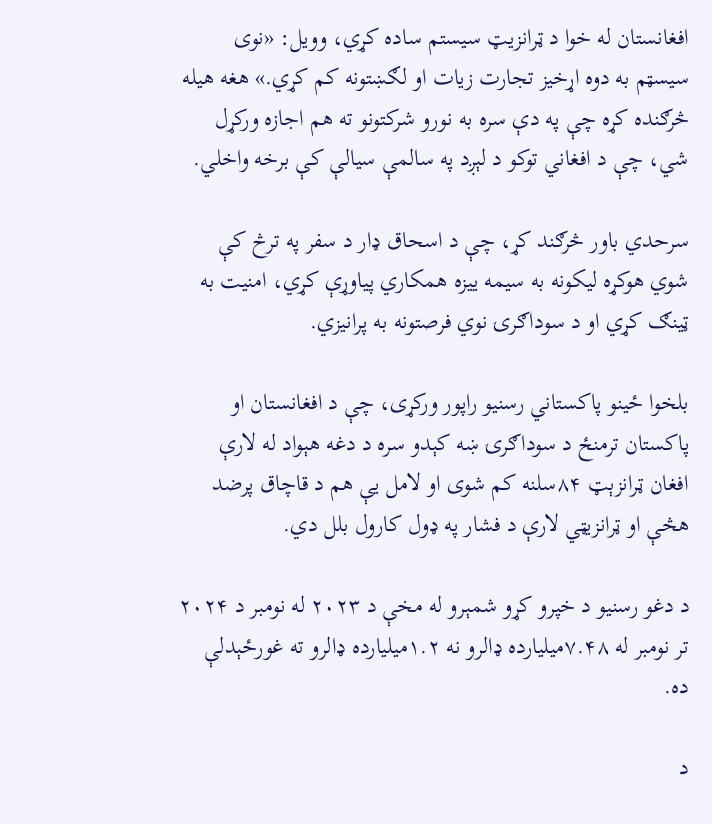افغانستان له خوا د ټرانزیټ سیستم ساده کړي، وویل: «نوی سیسټم به دوه اړخیز تجارت زیات او لګښتونه کم کړي.» هغه هیله څرګنده کړه چې په دې سره به نورو شرکتونو ته هم اجازه ورکړل شي، چې د افغاني توکو د لېږد په سالمې سیالې کې برخه واخلي.

سرحدي باور څرګند کړ، چې د اسحاق ډار د سفر په ترڅ کې شوي هوکړه لیکونه به سیمه ییزه همکاري پیاوړې کړي، امنیت به ټینګ کړي او د سوداګرۍ نوي فرصتونه به پرانیزي.

بلخوا ځینو پاکستاني رسنیو راپور ورکړی، چې د افغانستان او پاکستان ترمنځ د سوداګرۍ ښه کېدو سره د دغه هېواد له لارې افغان ټرانزېټ ۸۴سلنه کم شوی او لامل یې هم د قاچاق پرضد هڅې او ټرانزیټي لارې د فشار په ډول کارول بلل دي.

د دغو رسنیو د خپرو کړو شمېرو له مخې د ۲۰۲۳ له نومبر د ۲۰۲۴ تر نومبر له ۷.۴۸میلیارده ډالرو نه ۱.۲میلیارده ډالرو ته غورځېدلې ده.

د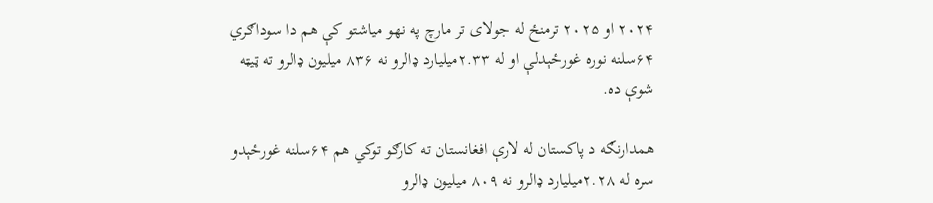۲۰۲۴ او ۲۰۲۵ ترمنځ له جولای تر مارچ په نهو میاشتو کې هم دا سوداګري ۶۴سلنه نوره غورځېدلې او له ۲.۳۳میلیارد ډالرو نه ۸۳۶ میلیون ډالرو ته ټیټه شوې ده.

همدارنګه د پاکستان له لارې افغانستان ته کارګو توکي هم ۶۴سلنه غورځېدو سره له ۲.۲۸میلیارد ډالرو نه ۸۰۹ میلیون ډالرو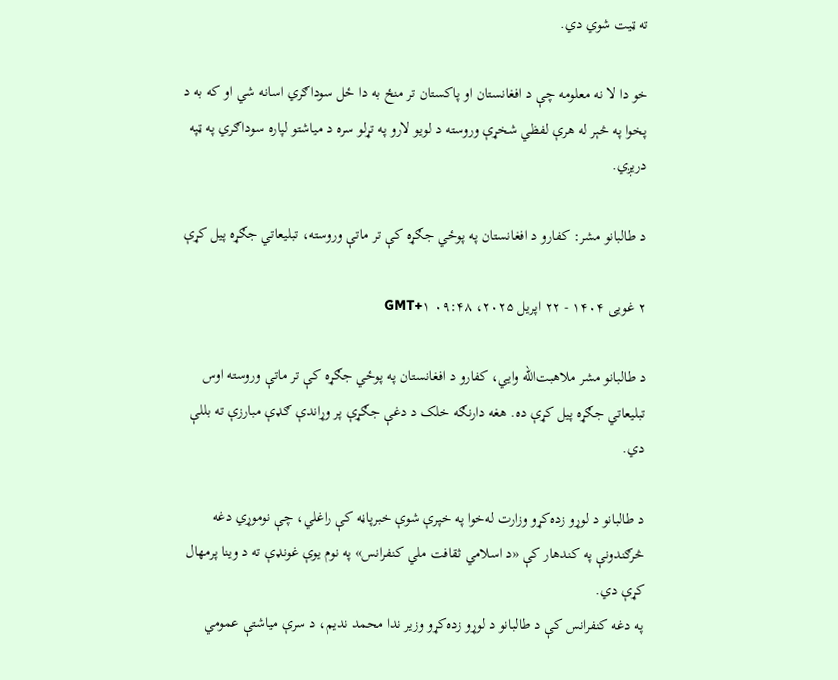ته ټیت شوي دي.

خو دا لا نه معلومه چې د افغانستان او پاکستان تر منځ به دا ځل سوداګري اسانه شي او که به د پخوا په څېر له هرې لفظي شخړې وروسته د لویو لارو په تړلو سره د میاشتو لپاره سوداګري په ټپه دریږي.

د طالبانو مشر: کفارو د افغانستان په پوځي جګړه کې تر ماتې وروسته، تبلیعاتي جګړه پیل کړې

۲ غویی ۱۴۰۴ - ۲۲ اپریل ۲۰۲۵، ۰۹:۴۸ GMT+۱

د طالبانو مشر ملاهبت‌الله وایي، کفارو د افغانستان په پوځي جګړه کې تر ماتې وروسته اوس تبلیعاتي جګړه پیل کړې ده. هغه دارنګه خلک د دغې جګړې پر وړاندې ګډې مبارزې ته بللې دي.

د طالبانو د لوړو زده‌کړو وزارت له‌خوا په خپرې شوې خبرپاڼه کې راغلي، چې نوموړي دغه څرګندونې په کندهار کې «د اسلامي ثقافت ملي کنفرانس» په نوم یوې غونډې ته د وینا پرمهال کړې دي.
په دغه کنفرانس کې د طالبانو د لوړو زده‌کړو وزیر ندا محمد ندیم، د سرې میاشتې عمومي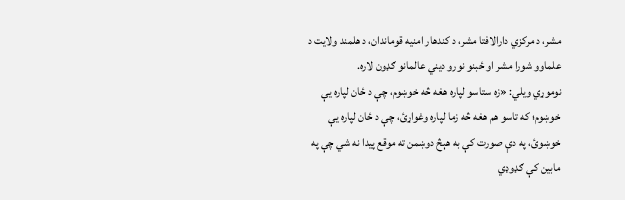مشر، د مرکزي دارالافتا مشر، د کندهار امنیه قوماندان، د هلمند ولایت د علماوو شورا مشر او ځبنو نورو دیني عالمانو ګډون لاره.
نوموړي ویلي: «زه ستاسو لپاره هغه څه خوښوم، چې د ځان لپاره یې خوښوم؛ که تاسو هم هغه څه زما لپاره وغواړئ، چې د ځان لپاره یې خوښوئ، په دې صورت کې به هېڅ دوښمن ته موقع پیدا نه شي چې په مابین کې ګډوډي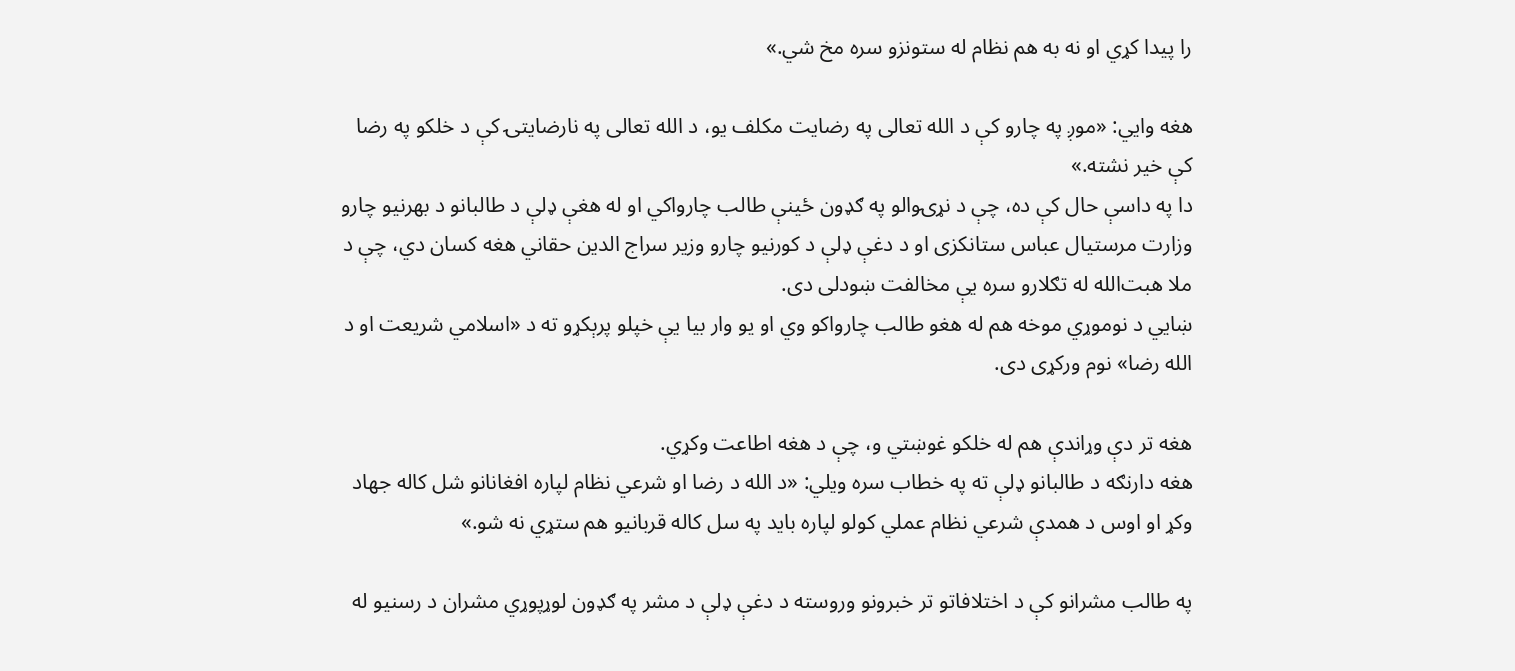را پیدا کړي او نه به هم نظام له ستونزو سره مخ شي.»

هغه وایي: «موږ په چارو کې د الله تعالی په رضایت مکلف یو، د الله تعالی په نارضایتۍ کې د خلکو په رضا کې خیر نشته.»
دا په داسې حال کې ده، چې د نړۍوالو په ګډون ځینې طالب چارواکي او له هغې ډلې د طالبانو د بهرنیو چارو وزارت مرستیال عباس ستانکزی او د دغې ډلې د کورنیو چارو وزیر سراج الدین حقاني هغه کسان دي، چې د ملا هبت‌الله له تګلارو سره یې مخالفت ښودلی دی.
ښایي د نوموړي موخه هم له هغو طالب چارواکو وي او یو وار بیا یې خپلو پرېکړو ته د «اسلامي شریعت او د الله رضا» نوم ورکړی دی.

هغه تر دې وړاندې هم له خلکو غوښتي و، چې د هغه اطاعت وکړي.
هغه دارنګه د طالبانو ډلې ته په خطاب سره ویلي: «د الله د رضا او شرعي نظام لپاره افغانانو شل کاله جهاد وکړ او اوس د همدې شرعي نظام عملي کولو لپاره باید په سل کاله قربانیو هم ستړي نه شو.»

په طالب مشرانو کې د اختلافاتو تر خبرونو وروسته د دغې ډلې د مشر په ګډون لوړپوړي مشران د رسنیو له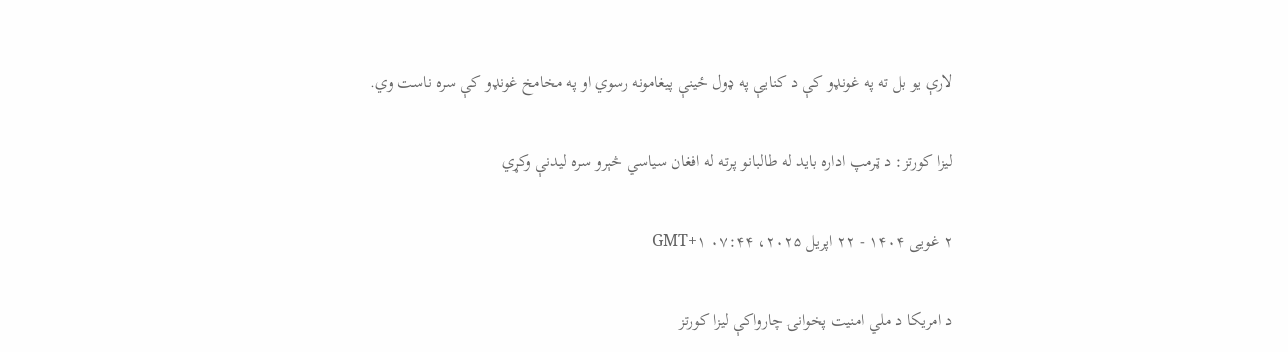لارې یو بل ته په غونډو کې د کنایې په ډول ځینې پیغامونه رسوي او په مخامخ غونډو کې سره ناست وي.

لیزا کورتز: د ټرمپ اداره باید له طالبانو پرته له افغان سیاسي څېرو سره لیدنې وکړي

۲ غویی ۱۴۰۴ - ۲۲ اپریل ۲۰۲۵، ۰۷:۴۴ GMT+۱

د امریکا د ملي امنیت پخوانۍ چارواکې لیزا کورتز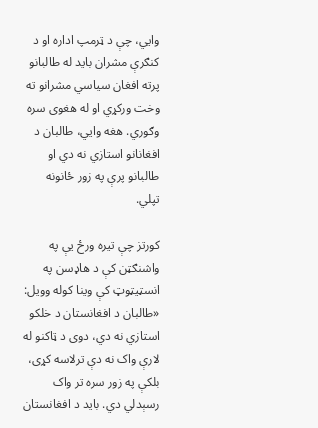وایي، چې د ټرمپ اداره او د کنګرې مشران باید له طالبانو پرته افغان سیاسي مشرانو ته وخت ورکړي او له هغوی سره وګوري. هغه وايي، طالبان د افغانانو استازي نه دي او طالبانو پرې په زور ځانونه تپلي.

کورتز چې تیره ورځ یې په واشنګټن کې د هاډسن په انسټیټوټ کې وینا کوله وویل: «طالبان د افغانستان د خلکو استازي نه دي، دوی د ټاکنو له لارې واک نه دې ترلاسه کړی، بلکې په زور سره تر واک رسېدلي دي. باید د افغانستان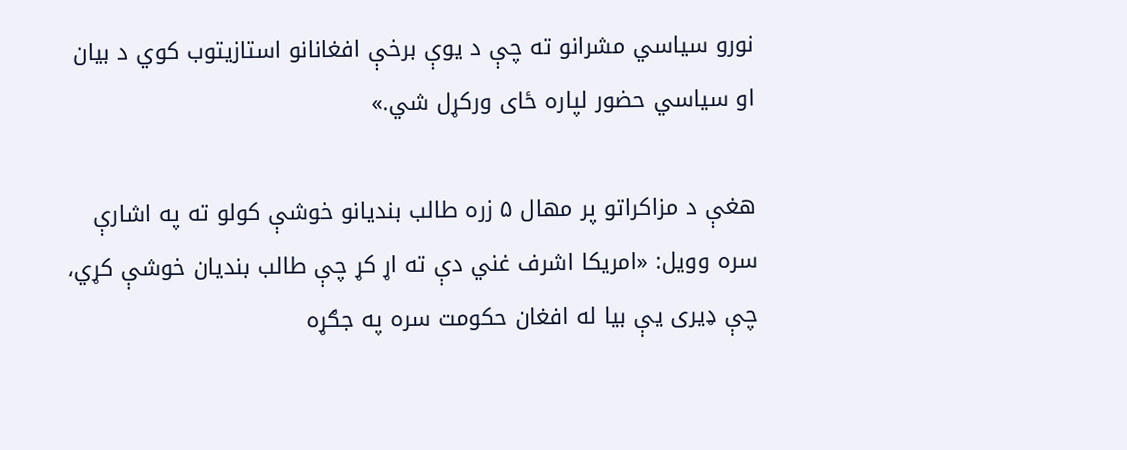نورو سیاسي مشرانو ته چې د یوې برخې افغانانو استازیتوب کوي د بیان او سیاسي حضور لپاره ځای ورکړل شي.»

هغې د مزاکراتو پر مهال ۵ زره طالب بندیانو خوشې کولو ته په اشارې سره وویل: «امریکا اشرف غني دې ته اړ کړ چې طالب بندیان خوشې کړي، چې ډیری یې بیا له افغان حکومت سره په جګړه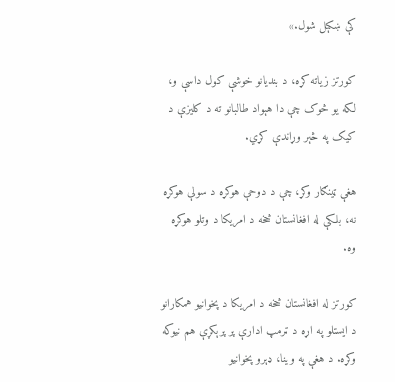کې ښکېل شول.»

کورتز زیاته کړه، د بندیانو خوشې کول داسې و، لکه یو څوک چې دا هېواد طالبانو ته د کلیزې د کیک په څېر وړاندې کړي.

هغې ټینګار وکړ، چې د دوحې هوکړه د سولې هوکړه نه، بلکې له افغانستان څخه د امریکا د وتلو هوکړه وه.

کورتز له افغانستان څخه د امریکا د پخوانیو همکارانو د ایستلو په اړه د ټرمپ ادارې پر پرېکړې هم نیوکه وکړه. د هغې په وینا، ډېرو پخوانیو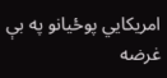امریکايي پوځیانو په بې غرضه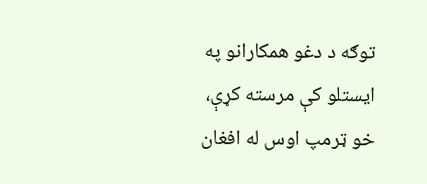توګه د دغو همکارانو په ایستلو کې مرسته کړې، خو ټرمپ اوس له افغان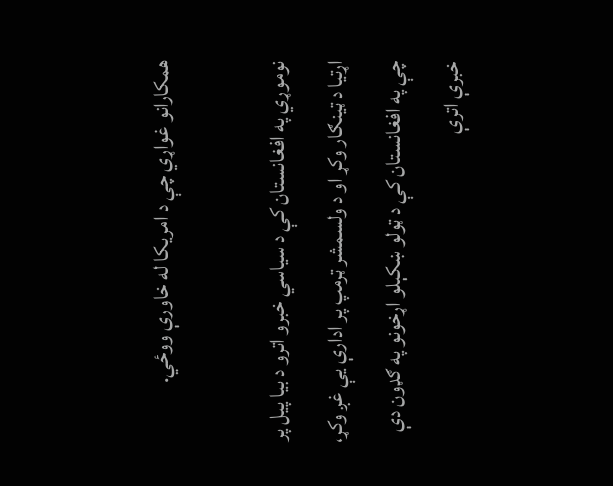همکارانو غواړي چې د امریکا له خاورې ووځي.

نوموړي په افغانستان کې د سیاسي خبرو اترو د بیا پیل پر اړتیا د ټینګار وکړ او د ولسمشر ټرمپ پر ادارې یې غږ وکړ، چې په افغانستان کې د ټولو ښکېلو اړخونو په ګډون دې خبرې اترې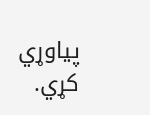پیاوړي کړي.